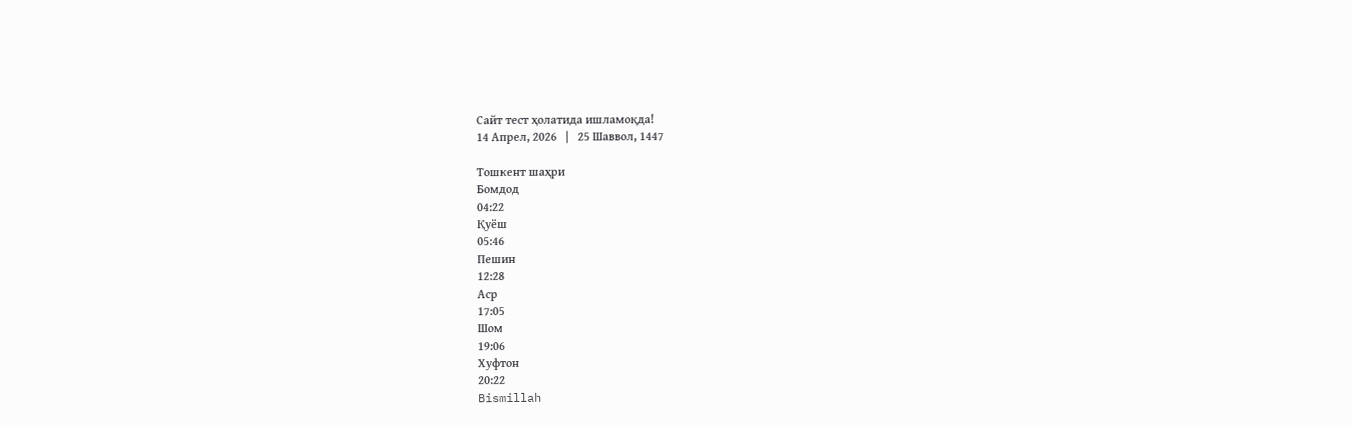Сайт тест ҳолатида ишламоқда!
14 Апрел, 2026   |   25 Шаввол, 1447

Тошкент шаҳри
Бомдод
04:22
Қуёш
05:46
Пешин
12:28
Аср
17:05
Шом
19:06
Хуфтон
20:22
Bismillah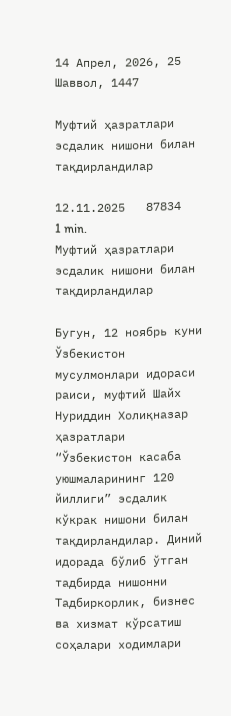14 Апрел, 2026, 25 Шаввол, 1447

Муфтий ҳазратлари эсдалик нишони билан тақдирландилар

12.11.2025   87834   1 min.
Муфтий ҳазратлари эсдалик нишони билан тақдирландилар

Бугун, 12 ноябрь куни Ўзбекистон мусулмонлари идораси  раиси, муфтий Шайх Нуриддин Холиқназар ҳазратлари “Ўзбекистон касаба уюшмаларининг 120 йиллиги” эсдалик кўкрак нишони билан тақдирландилар. Диний идорада бўлиб ўтган тадбирда нишонни Тадбиркорлик, бизнес ва хизмат кўрсатиш соҳалари ходимлари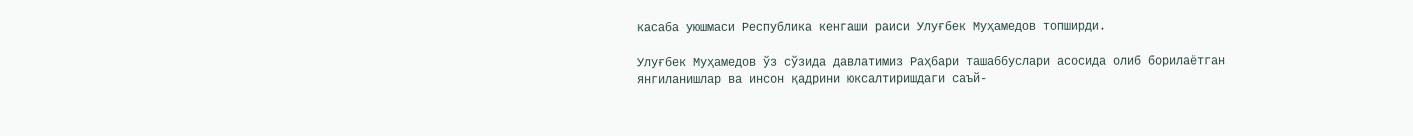касаба уюшмаси Республика кенгаши раиси Улуғбек Муҳамедов топширди.

Улуғбек Муҳамедов ўз сўзида давлатимиз Раҳбари ташаббуслари асосида олиб борилаётган янгиланишлар ва инсон қадрини юксалтиришдаги саъй-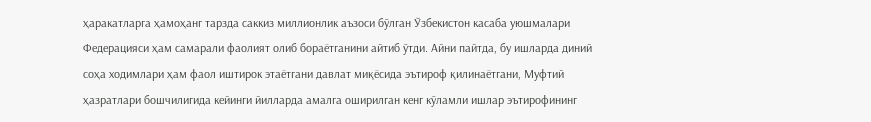ҳаракатларга ҳамоҳанг тарзда саккиз миллионлик аъзоси бўлган Ўзбекистон касаба уюшмалари Федерацияси ҳам самарали фаолият олиб бораётганини айтиб ўтди. Айни пайтда, бу ишларда диний соҳа ходимлари ҳам фаол иштирок этаётгани давлат миқёсида эътироф қилинаётгани, Муфтий ҳазратлари бошчилигида кейинги йилларда амалга оширилган кенг кўламли ишлар эътирофининг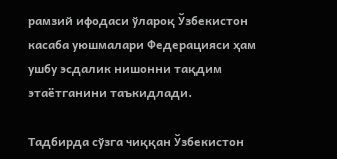рамзий ифодаси ўлароқ Ўзбекистон касаба уюшмалари Федерацияси ҳам ушбу эсдалик нишонни тақдим этаётганини таъкидлади.

Тадбирда сўзга чиққан Ўзбекистон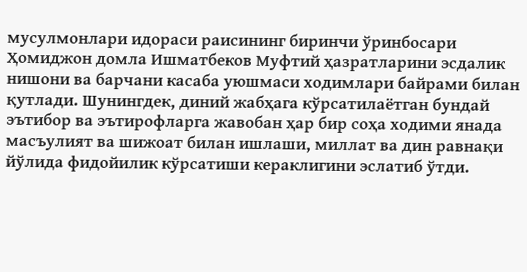мусулмонлари идораси раисининг биринчи ўринбосари Ҳомиджон домла Ишматбеков Муфтий ҳазратларини эсдалик нишони ва барчани касаба уюшмаси ходимлари байрами билан қутлади. Шунингдек, диний жабҳага кўрсатилаётган бундай эътибор ва эътирофларга жавобан ҳар бир соҳа ходими янада масъулият ва шижоат билан ишлаши, миллат ва дин равнақи йўлида фидойилик кўрсатиши кераклигини эслатиб ўтди.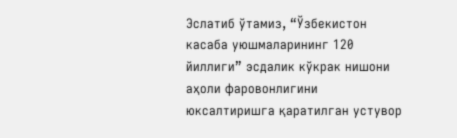Эслатиб ўтамиз, “Ўзбекистон касаба уюшмаларининг 120 йиллиги” эсдалик кўкрак нишони аҳоли фаровонлигини юксалтиришга қаратилган устувор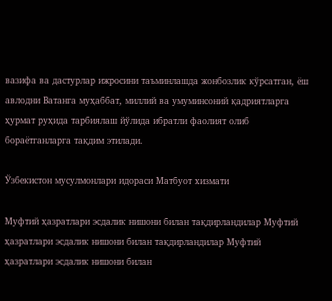вазифа ва дастурлар ижросини таъминлашда жонбозлик кўрсатган, ёш авлодни Ватанга муҳаббат, миллий ва умуминсоний қадриятларга ҳурмат руҳида тарбиялаш йўлида ибратли фаолият олиб бораётганларга тақдим этилади.

Ўзбекистон мусулмонлари идораси Матбуот хизмати

Муфтий ҳазратлари эсдалик нишони билан тақдирландилар Муфтий ҳазратлари эсдалик нишони билан тақдирландилар Муфтий ҳазратлари эсдалик нишони билан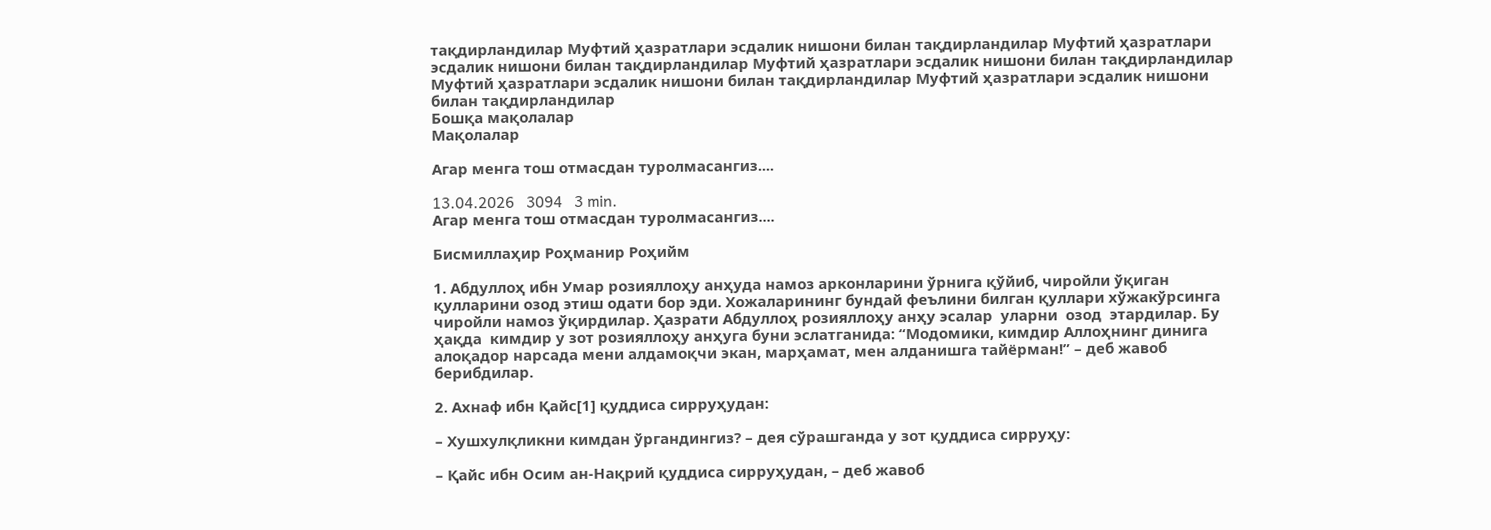тақдирландилар Муфтий ҳазратлари эсдалик нишони билан тақдирландилар Муфтий ҳазратлари эсдалик нишони билан тақдирландилар Муфтий ҳазратлари эсдалик нишони билан тақдирландилар Муфтий ҳазратлари эсдалик нишони билан тақдирландилар Муфтий ҳазратлари эсдалик нишони билан тақдирландилар
Бошқа мақолалар
Мақолалар

Агар менга тош отмасдан туролмасангиз....

13.04.2026   3094   3 min.
Агар менга тош отмасдан туролмасангиз....

Бисмиллаҳир Роҳманир Роҳийм

1. Абдуллоҳ ибн Умар розияллоҳу анҳуда намоз арконларини ўрнига қўйиб, чиройли ўқиган қулларини озод этиш одати бор эди. Хожаларининг бундай феълини билган қуллари хўжакўрсинга чиройли намоз ўқирдилар. Ҳазрати Абдуллоҳ розияллоҳу анҳу эсалар  уларни  озод  этардилар. Бу  ҳақда  кимдир у зот розияллоҳу анҳуга буни эслатганида: “Модомики, кимдир Аллоҳнинг динига алоқадор нарсада мени алдамоқчи экан, марҳамат, мен алданишга тайёрман!” – деб жавоб берибдилар.

2. Ахнаф ибн Қайс[1] қуддиса сирруҳудан:

– Хушхулқликни кимдан ўргандингиз? – дея сўрашганда у зот қуддиса сирруҳу:

– Қайс ибн Осим ан-Нақрий қуддиса сирруҳудан, – деб жавоб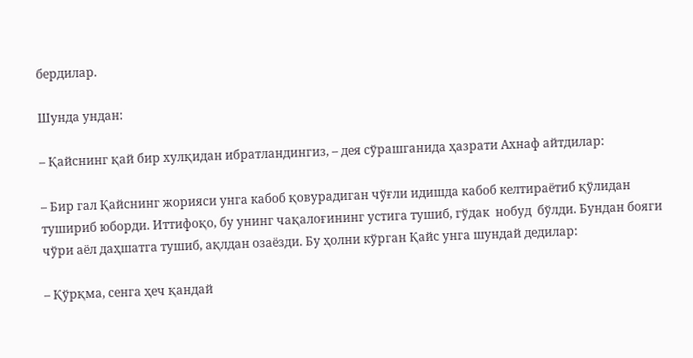бердилар.

Шунда ундан:

– Қайснинг қай бир хулқидан ибратландингиз, – дея сўрашганида ҳазрати Ахнаф айтдилар:

– Бир гал Қайснинг жорияси унга кабоб қовурадиган чўғли идишда кабоб келтираётиб қўлидан тушириб юборди. Иттифоқо, бу унинг чақалоғининг устига тушиб, гўдак  нобуд  бўлди. Бундан бояги  чўри аёл даҳшатга тушиб, ақлдан озаёзди. Бу ҳолни кўрган Қайс унга шундай дедилар:

– Қўрқма, сенга ҳеч қандай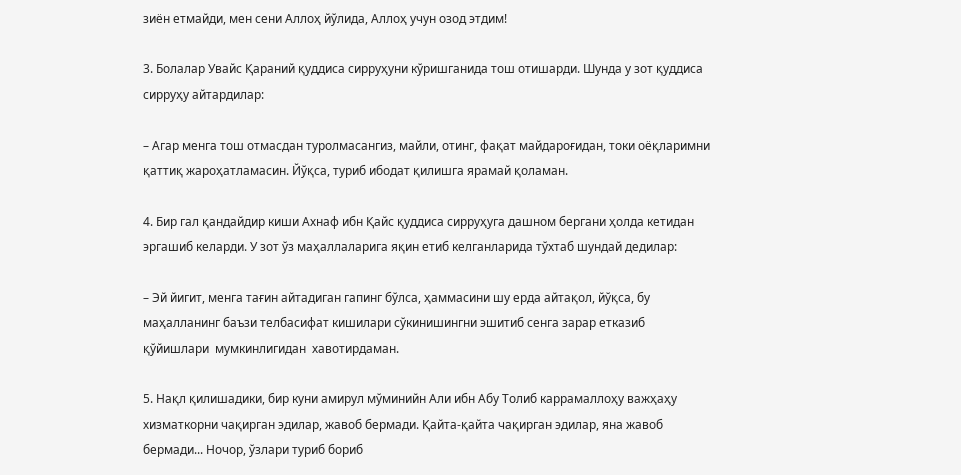зиён етмайди, мен сени Аллоҳ йўлида, Аллоҳ учун озод этдим!

3. Болалар Увайс Қараний қуддиса сирруҳуни кўришганида тош отишарди. Шунда у зот қуддиса сирруҳу айтардилар:

– Агар менга тош отмасдан туролмасангиз, майли, отинг, фақат майдароғидан, токи оёқларимни қаттиқ жароҳатламасин. Йўқса, туриб ибодат қилишга ярамай қоламан.

4. Бир гал қандайдир киши Ахнаф ибн Қайс қуддиса сирруҳуга дашном бергани ҳолда кетидан эргашиб келарди. У зот ўз маҳаллаларига яқин етиб келганларида тўхтаб шундай дедилар:

– Эй йигит, менга тағин айтадиган гапинг бўлса, ҳаммасини шу ерда айтақол, йўқса, бу маҳалланинг баъзи телбасифат кишилари сўкинишингни эшитиб сенга зарар етказиб қўйишлари  мумкинлигидан  хавотирдаман.

5. Нақл қилишадики, бир куни амирул мўминийн Али ибн Абу Толиб каррамаллоҳу важҳаҳу хизматкорни чақирган эдилар, жавоб бермади. Қайта-қайта чақирган эдилар, яна жавоб бермади... Ночор, ўзлари туриб бориб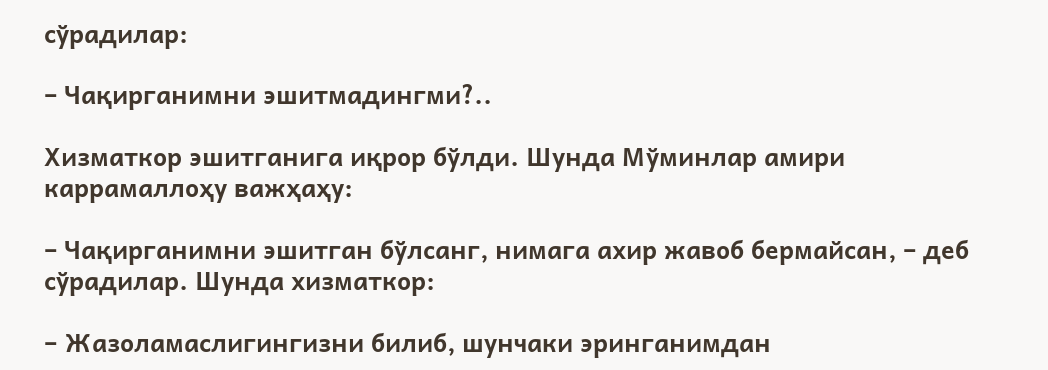сўрадилар:

– Чақирганимни эшитмадингми?..

Хизматкор эшитганига иқрор бўлди. Шунда Мўминлар амири каррамаллоҳу важҳаҳу:

– Чақирганимни эшитган бўлсанг, нимага ахир жавоб бермайсан, – деб сўрадилар. Шунда хизматкор:

– Жазоламаслигингизни билиб, шунчаки эринганимдан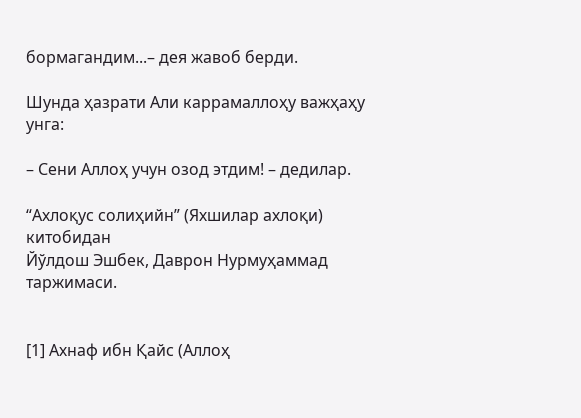бормагандим...– дея жавоб берди.

Шунда ҳазрати Али каррамаллоҳу важҳаҳу унга:

– Сени Аллоҳ учун озод этдим! – дедилар.

“Ахлоқус солиҳийн” (Яхшилар ахлоқи) китобидан
Йўлдош Эшбек, Даврон Нурмуҳаммад
таржимаси.


[1] Ахнаф ибн Қайс (Аллоҳ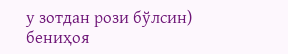у зотдан рози бўлсин) бениҳоя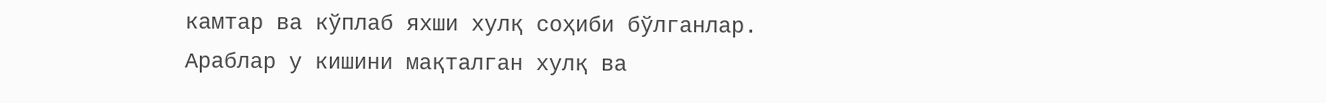камтар ва кўплаб яхши хулқ соҳиби бўлганлар. Араблар у кишини мақталган хулқ ва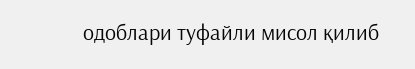одоблари туфайли мисол қилиб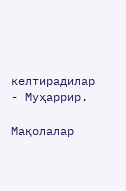келтирадилар - Муҳаррир.

Мақолалар